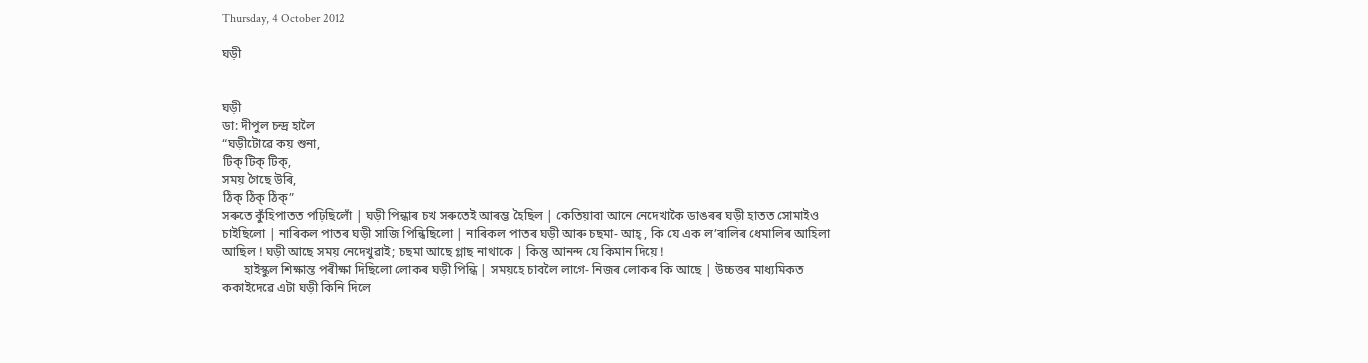Thursday, 4 October 2012

ঘড়ী


ঘড়ী
ডা: দীপুল চন্দ্ৰ হালৈ
“ঘড়ীটোৱে কয় শুনা,
টিক্‍ টিক্‍ টিক্‍,
সময় গৈছে উৰি,
ঠিক্‍ ঠিক্‍ ঠিক্‍”
সৰুতে কুঁহিপাতত পঢ়িছিলোঁ | ঘড়ী পিন্ধাৰ চখ সৰুতেই আৰম্ভ হৈছিল | কেতিয়াবা আনে নেদেখাকৈ ডাঙৰৰ ঘড়ী হাতত সোমাইও চাইছিলো | নাৰিকল পাতৰ ঘড়ী সাজি পিন্ধিছিলো | নাৰিকল পাতৰ ঘড়ী আৰু চছমা- আহ্‍ , কি যে এক ল’ৰালিৰ ধেমালিৰ আহিলা আছিল ! ঘড়ী আছে সময় নেদেখুৱাই; চছমা আছে গ্লাছ নাথাকে | কিন্তু আনন্দ যে কিমান দিয়ে !
       হাইস্কুল শিক্ষান্ত পৰীক্ষা দিছিলো লোকৰ ঘড়ী পিন্ধি | সময়হে চাবলৈ লাগে- নিজৰ লোকৰ কি আছে | উচ্চত্তৰ মাধ্যমিকত ককাইদেৱে এটা ঘড়ী কিনি দিলে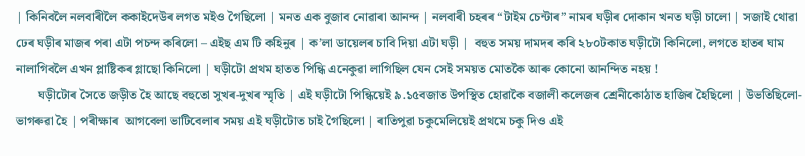| কিনিবলৈ নলবাৰীলৈ ককাইদেউৰ লগত ম‍ইও গৈছিলো | মনত এক বুজাব নোৱাৰা আনন্দ | নলবাৰী চহৰৰ “টাইম চেন্টাৰ” নামৰ ঘড়ীৰ দোকান খনত ঘড়ী চালো | সজাই থোৱা ঢেৰ ঘড়ীৰ মাজৰ পৰা এটা পচন্দ কৰিলো – এইছ এম টি কহিনুৰ | ক’লা ডায়েলৰ চাবি দিয়া এটা ঘড়ী |  বহুত সময় দামদৰ কৰি ২৮০টকাত ঘড়ীটো কিনিলো, লগতে হাতৰ ঘাম নালাগিবলৈ এখন প্লাষ্টিকৰ গ্লাছো কিনিলো | ঘড়ীটো প্ৰথম হাতত পিন্ধি এনেকুৱা লাগিছিল যেন সেই সময়ত মোতকৈ আৰু কোনো আনন্দিত নহয় !
       ঘড়ীটোৰ সৈতে জড়ীত হৈ আছে বহুতো সুখৰ-দুখৰ স্মৃতি | এই ঘড়ীটো পিন্ধিয়েই ৯.১৫বজাত উপস্থিত হোৱাকৈ বজালী কলেজৰ শ্ৰেনীকোঠাত হাজিৰ হৈছিলো | উভতিছিলো- ভাগৰুৱা হৈ | পৰীক্ষাৰ  আগবেলা ভাটিবেলাৰ সময় এই ঘড়ীটোত চাই গৈছিলো | ৰাতিপুৱা চকুমেলিয়েই প্ৰথমে চকু দিও এই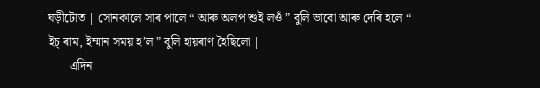ঘড়ীটোত | সোনকালে সাৰ পালে “ আৰু অলপ শুই লওঁ ” বুলি ভাবো আৰু দেৰি হলে “ ইচ্‍ ৰাম, ইম্মান সময় হ’ল ” বুলি হায়ৰাণ হৈছিলো |
       এদিন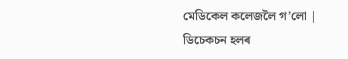মেডিকেল কলেজলৈ গ’লো | ডিচেকচন হলৰ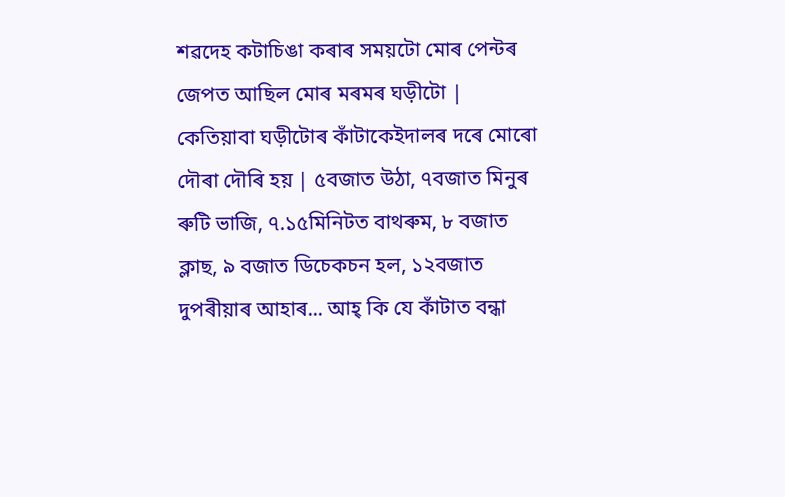শৱদেহ কটাচিঙা কৰাৰ সময়টো মোৰ পেন্টৰ জেপত আছিল মোৰ মৰমৰ ঘড়ীটো | কেতিয়াবা ঘড়ীটোৰ কাঁটাকেইদালৰ দৰে মোৰো দৌৰা দৌৰি হয় | ৫বজাত উঠা, ৭বজাত মিনুৰ ৰুটি ভাজি, ৭.১৫মিনিটত বাথৰুম, ৮ বজাত ক্লাছ, ৯ বজাত ডিচেকচন হল, ১২বজাত দুপৰীয়াৰ আহাৰ... আহ্‍ কি যে কাঁটাত বন্ধা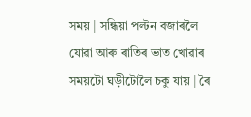সময় | সন্ধিয়া পল্টন বজাৰলৈ যোৱা আৰু ৰাতিৰ ভাত খোৱাৰ সময়টো ঘড়ীটোলৈ চকু যায় | ৰৈ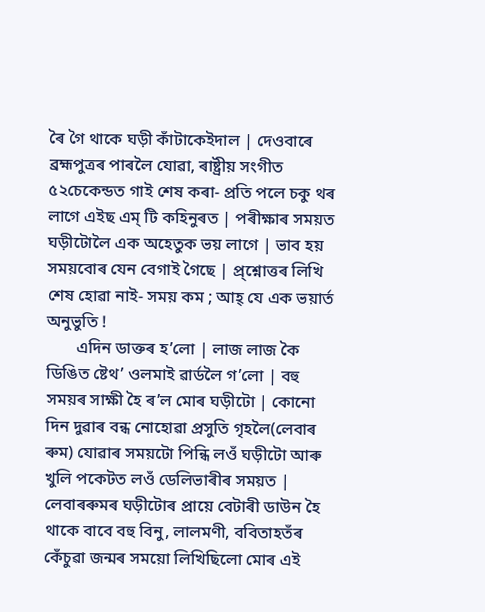ৰৈ গৈ থাকে ঘড়ী কাঁটাকেইদাল | দেওবাৰে ব্ৰহ্মপুত্ৰৰ পাৰলৈ যোৱা, ৰাষ্ট্ৰীয় সংগীত ৫২চেকেন্ডত গাই শেষ কৰা- প্ৰতি পলে চকু থৰ লাগে এইছ এম্‍ টি কহিনুৰত | পৰীক্ষাৰ সময়ত ঘড়ীটোলৈ এক অহেতুক ভয় লাগে | ভাব হয় সময়বোৰ যেন বেগাই গৈছে | প্ৰ্শ্নোত্তৰ লিখি শেষ হোৱা নাই- সময় কম ; আহ্‍ যে এক ভয়াৰ্ত অনুভুতি !
       এদিন ডাক্তৰ হ’লো | লাজ লাজ কৈ ডিঙিত ষ্টেথ’ ওলমাই ৱাৰ্ডলৈ গ’লো | বহু সময়ৰ সাক্ষী হৈ ৰ’ল মোৰ ঘড়ীটো | কোনো দিন দুৱাৰ বন্ধ নোহোৱা প্ৰসুতি গৃহলৈ(লেবাৰ ৰুম) যোৱাৰ সময়টো পিন্ধি লওঁ ঘড়ীটো আৰু খুলি পকেটত লওঁ ডেলিভাৰীৰ সময়ত | লেবাৰৰুমৰ ঘড়ীটোৰ প্ৰায়ে বেটাৰী ডাউন হৈ থাকে বাবে বহু বিনু, লালমণী, ববিতাহতঁৰ কেঁচুৱা জন্মৰ সময়ো লিখিছিলো মোৰ এই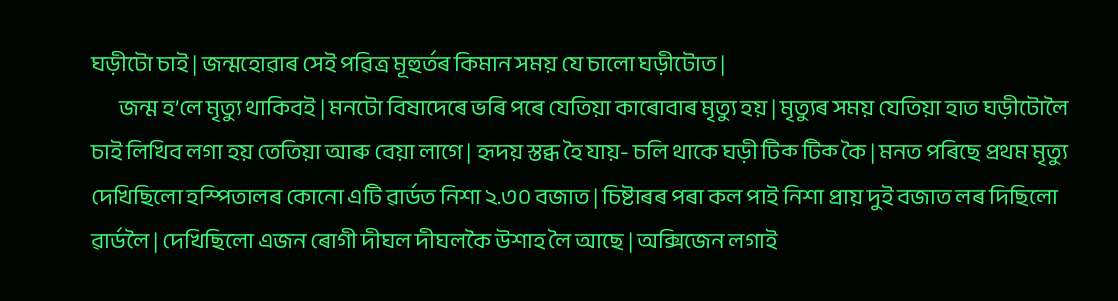ঘড়ীটো চাই | জন্মহোৱাৰ সেই পৱিত্ৰ মূহুৰ্তৰ কিমান সময় যে চালো ঘড়ীটোত |
       জন্ম হ’লে মৃত্যু থাকিব‍ই | মনটো বিষাদেৰে ভৰি পৰে যেতিয়া কাৰোবাৰ মৃত্যু হয় | মৃত্যুৰ সময় যেতিয়া হাত ঘড়ীটোলৈ চাই লিখিব লগা হয় তেতিয়া আৰু বেয়া লাগে | হৃদয় স্তব্ধ হৈ যায়- চলি থাকে ঘড়ী টিক্‍ টিক্‍ কৈ | মনত পৰিছে প্ৰথম মৃত্যু দেখিছিলো হস্পিতালৰ কোনো এটি ৱাৰ্ডত নিশা ২.৩০ বজাত | চিষ্টাৰৰ পৰা কল পাই নিশা প্ৰায় দুই বজাত লৰ দিছিলো ৱাৰ্ডলৈ | দেখিছিলো এজন ৰোগী দীঘল দীঘলকৈ উশাহ লৈ আছে | অক্সিজেন লগাই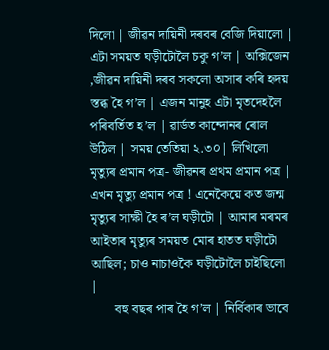দিলো | জীৱন দায়িনী দৰবৰ বেজি দিয়ালো | এটা সময়ত ঘড়ীটোলৈ চকু গ’ল | অক্সিজেন ,জীৱন দায়িনী দৰব সকলো অসাৰ কৰি হৃদয় স্তব্ধ হৈ গ’ল | এজন মানুহ এটা মৃতদেহলৈ পৰিবৰ্তিত হ’ল | ৱাৰ্ডত কান্দোনৰ ৰোল উঠিল | সময় তেতিয়া ২.৩০| লিখিলো মৃত্যুৰ প্ৰমান পত্ৰ- জীৱনৰ প্ৰথম প্ৰমান পত্ৰ | এখন মৃত্যু প্ৰমান পত্ৰ ! এনেকৈয়ে কত জন্ম মৃত্যুৰ সাক্ষী হৈ ৰ’ল ঘড়ীটো | আমাৰ মৰমৰ আইতাৰ মৃত্যুৰ সময়ত মোৰ হাতত ঘড়ীটো আছিল; চাও নাচাওকৈ ঘড়ীটোলৈ চাইছিলো |
       বহু বছৰ পাৰ হৈ গ’ল | নিৰ্বিকাৰ ভাবে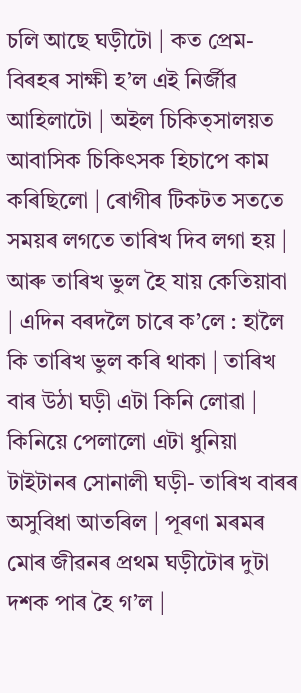চলি আছে ঘড়ীটো | কত প্ৰেম-বিৰহৰ সাক্ষী হ’ল এই নিৰ্জীৱ আহিলাটো | অ‍ইল চিকি‍ত্‌সালয়ত আবাসিক চিকিত্‍সক হিচাপে কাম কৰিছিলো | ৰোগীৰ টিকটত সততে সময়ৰ লগতে তাৰিখ দিব লগা হয় | আৰু তাৰিখ ভুল হৈ যায় কেতিয়াবা | এদিন বৰদলৈ চাৰে ক’লে : হালৈ কি তাৰিখ ভুল কৰি থাকা | তাৰিখ বাৰ উঠা ঘড়ী এটা কিনি লোৱা | কিনিয়ে পেলালো এটা ধুনিয়া টাইটানৰ সোনালী ঘড়ী- তাৰিখ বাৰৰ অসুবিধা আতৰিল | পূৰণা মৰমৰ মোৰ জীৱনৰ প্ৰথম ঘড়ীটোৰ দুটা দশক পাৰ হৈ গ’ল |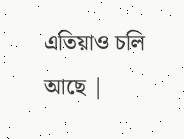এতিয়াও চলি আছে |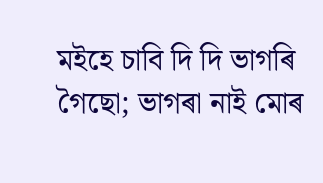ম‍ইহে চাবি দি দি ভাগৰি গৈছো; ভাগৰা নাই মোৰ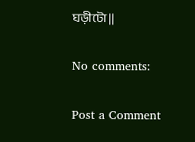ঘড়ীটো ||

No comments:

Post a Comment